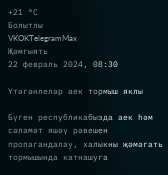+21 °С
Болытлы
VKOKTelegramMax
Җәмгыять
22 февраль 2024, 08:30

Үтәгәнлеләр аек тормыш яклы

Бүген республикабызда аек һәм сәламәт яшәү рәвешен пропагандалау, халыкны җәмәгать тормышында катнашуга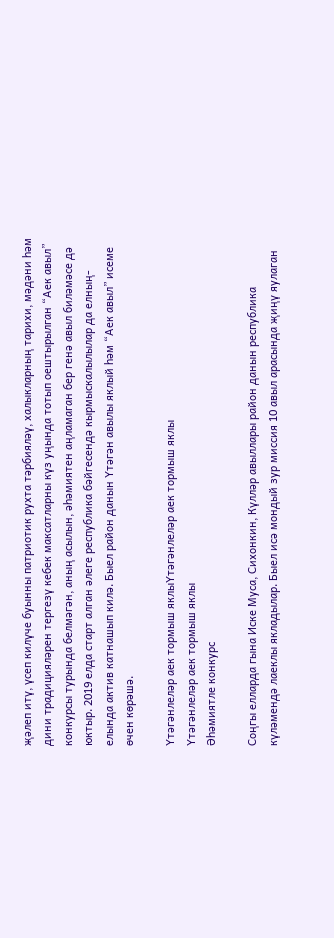җәлеп итү, үсеп килүче буынны патриотик рухта тәрбияләү, халыкларның тарихи, мәдәни һәм дини традицияләрен тергезү кебек максатларны күз уңында тотып оештырылган “Аек авыл” конкурсы турында белмәгән, аның асылын, әһәмиятен аңламаган бер генә авыл биләмәсе дә юктыр. 2019 елда старт алган әлеге республика бәйгесендә кырмыскалылылар да елның-елында актив катнашып килә. Быел район данын Үтәгән авылы яклый һәм “Аек авыл” исеме өчен көрәшә.

Үтәгәнлеләр аек тормыш яклыҮтәгәнлеләр аек тормыш яклы
Үтәгәнлеләр аек тормыш яклы
Әһәмиятле конкурс

Соңгы елларда гына Иске Муса, Сихонкин, Күлләр авыллары район данын республика күләмендә лаеклы якладылар. Быел исә мондый зур миссия 10 авыл арасында җиңү яулаган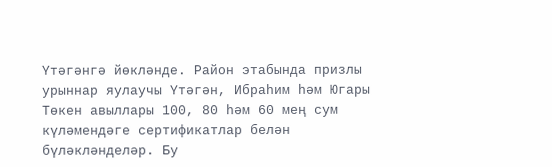Үтәгәнгә йөкләнде. Район этабында призлы урыннар яулаучы Үтәгән, Ибраһим һәм Югары Төкен авыллары 100, 80 һәм 60 мең сум күләмендәге сертификатлар белән бүләкләнделәр. Бу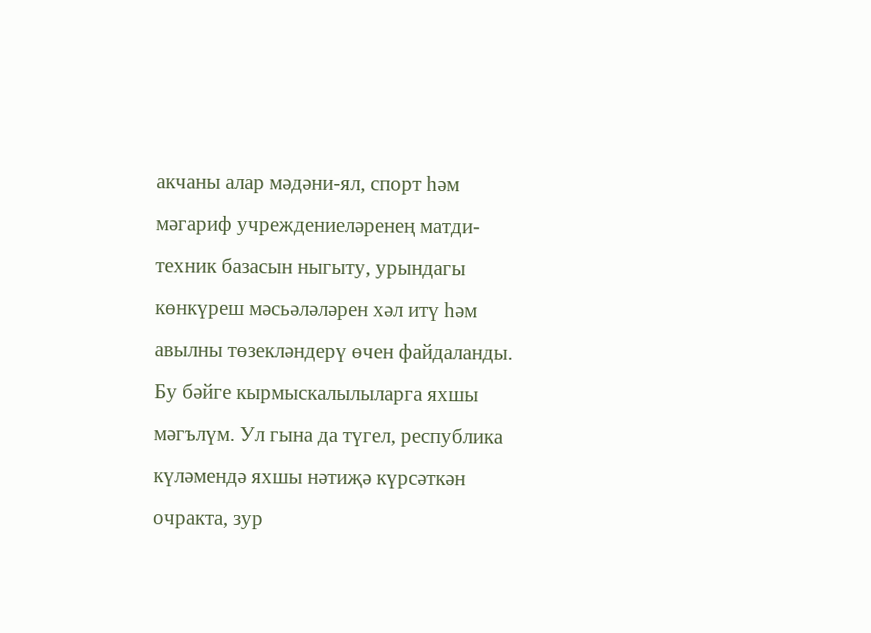акчаны алар мәдәни-ял, спорт һәм мәгариф учреждениеләренең матди-техник базасын ныгыту, урындагы көнкүреш мәсьәләләрен хәл итү һәм авылны төзекләндерү өчен файдаланды.
Бу бәйге кырмыскалылыларга яхшы мәгълүм. Ул гына да түгел, республика күләмендә яхшы нәтиҗә күрсәткән очракта, зур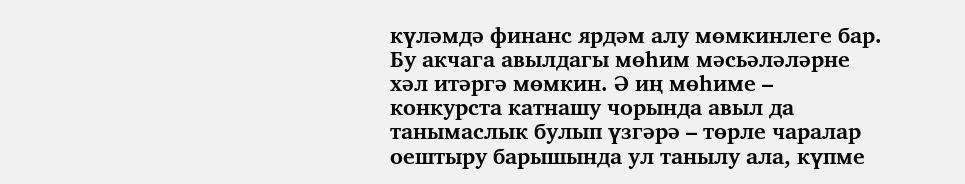күләмдә финанс ярдәм алу мөмкинлеге бар. Бу акчага авылдагы мөһим мәсьәләләрне хәл итәргә мөмкин. Ә иң мөһиме – конкурста катнашу чорында авыл да танымаслык булып үзгәрә – төрле чаралар оештыру барышында ул танылу ала, күпме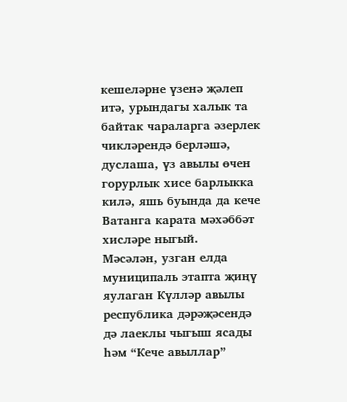кешеләрне үзенә җәлеп итә, урындагы халык та байтак чараларга әзерлек чикләрендә берләшә, дуслаша, үз авылы өчен горурлык хисе барлыкка килә, яшь буында да кече Ватанга карата мәхәббәт хисләре ныгый.
Мәсәлән, узган елда муниципаль этапта җиңү яулаган Күлләр авылы республика дәрәҗәсендә дә лаеклы чыгыш ясады һәм “Кече авыллар”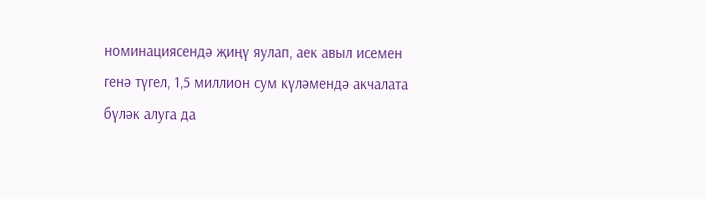номинациясендә җиңү яулап, аек авыл исемен генә түгел, 1,5 миллион сум күләмендә акчалата бүләк алуга да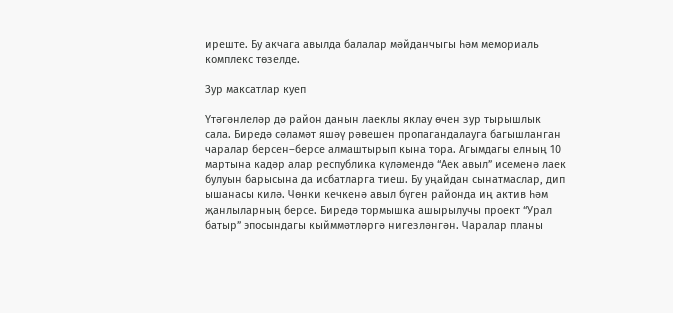иреште. Бу акчага авылда балалар мәйданчыгы һәм мемориаль комплекс төзелде.

Зур максатлар куеп

Үтәгәнлеләр дә район данын лаеклы яклау өчен зур тырышлык сала. Биредә сәламәт яшәү рәвешен пропагандалауга багышланган чаралар берсен–берсе алмаштырып кына тора. Агымдагы елның 10 мартына кадәр алар республика күләмендә “Аек авыл” исеменә лаек булуын барысына да исбатларга тиеш. Бу уңайдан сынатмаслар, дип ышанасы килә. Чөнки кечкенә авыл бүген районда иң актив һәм җанлыларның берсе. Биредә тормышка ашырылучы проект “Урал батыр” эпосындагы кыйммәтләргә нигезләнгән. Чаралар планы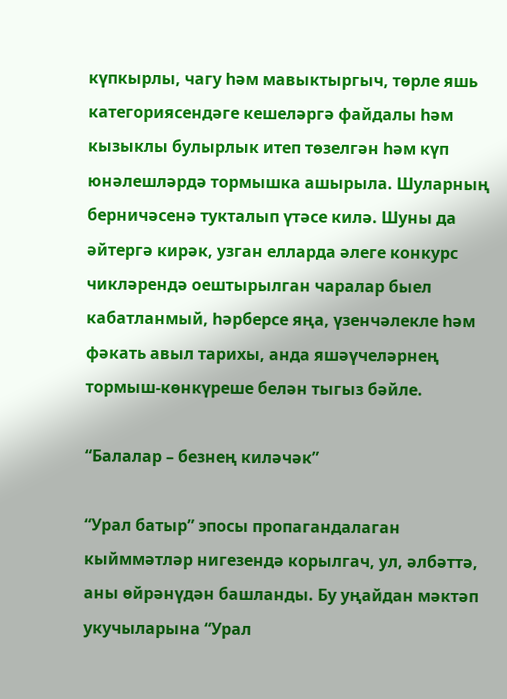күпкырлы, чагу һәм мавыктыргыч, төрле яшь категориясендәге кешеләргә файдалы һәм кызыклы булырлык итеп төзелгән һәм күп юнәлешләрдә тормышка ашырыла. Шуларның берничәсенә тукталып үтәсе килә. Шуны да әйтергә кирәк, узган елларда әлеге конкурс чикләрендә оештырылган чаралар быел кабатланмый, һәрберсе яңа, үзенчәлекле һәм фәкать авыл тарихы, анда яшәүчеләрнең тормыш-көнкүреше белән тыгыз бәйле.

“Балалар – безнең киләчәк”

“Урал батыр” эпосы пропагандалаган кыйммәтләр нигезендә корылгач, ул, әлбәттә, аны өйрәнүдән башланды. Бу уңайдан мәктәп укучыларына “Урал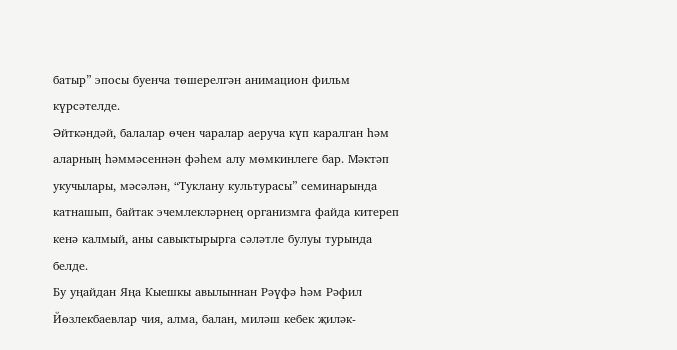батыр” эпосы буенча төшерелгән анимацион фильм күрсәтелде.
Әйткәндәй, балалар өчен чаралар аеруча күп каралган һәм аларның һәммәсеннән фәһем алу мөмкинлеге бар. Мәктәп укучылары, мәсәлән, “Туклану культурасы” семинарында катнашып, байтак эчемлекләрнең организмга файда китереп кенә калмый, аны савыктырырга сәләтле булуы турында белде.
Бу уңайдан Яңа Кыешкы авылыннан Рәүфә һәм Рәфил Йөзлекбаевлар чия, алма, балан, миләш кебек җиләк-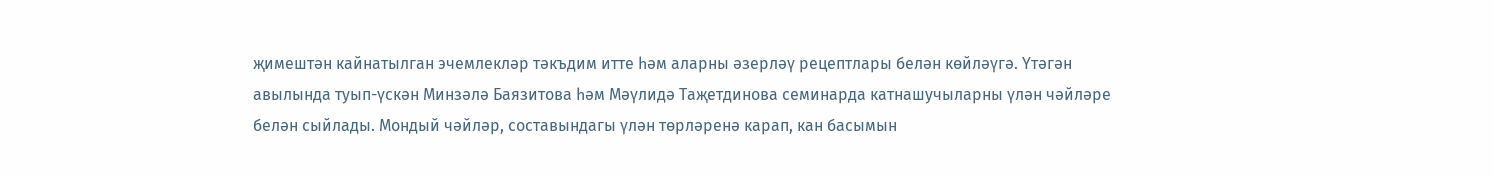җимештән кайнатылган эчемлекләр тәкъдим итте һәм аларны әзерләү рецептлары белән көйләүгә. Үтәгән авылында туып-үскән Минзәлә Баязитова һәм Мәүлидә Таҗетдинова семинарда катнашучыларны үлән чәйләре белән сыйлады. Мондый чәйләр, составындагы үлән төрләренә карап, кан басымын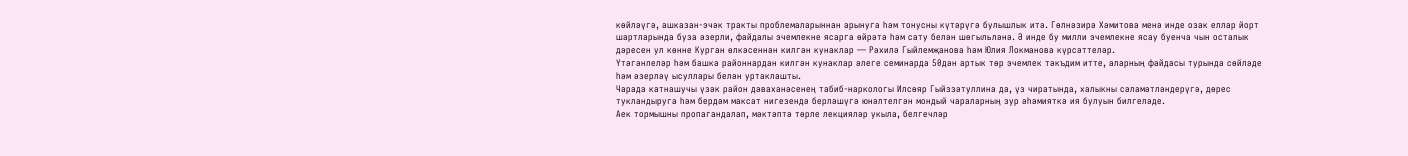көйләүгә, ашказан-эчәк тракты проблемаларыннан арынуга һәм тонусны күтәрүгә булышлык итә. Гөлнәзирә Хәмитова менә инде озак еллар йорт шартларында буза әзерли, файдалы эчемлекне ясарга өйрәтә һәм сату белән шөгыльләнә. Ә инде бу милли эчемлекне ясау буенча чын осталык дәресен ул көнне Курган өлкәсеннән килгән кунаклар — Рәхилә Гыйлемҗанова һәм Юлия Локманова күрсәттеләр.
Үтәгәнлеләр һәм башка районнардан килгән кунаклар әлеге семинарда 50дән артык төр эчемлек тәкъдим итте, аларның файдасы турында сөйләде һәм әзерләү ысуллары белән уртаклашты.
Чарада катнашучы үзәк район дәваханәсенең табиб-наркологы Илсөяр Гыйззәтуллина да, үз чиратында, халыкны сәламәтләндерүгә, дөрес тукландыруга һәм бердәм максат нигезендә берләшүгә юнәлтелгән мондый чараларның зур әһәмияткә ия булуын билгеләде.
Аек тормышны пропагандалап, мәктәптә төрле лекцияләр укыла, белгечләр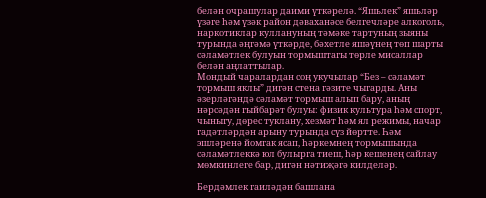белән очрашулар даими үткәрелә. “Яшьлек” яшьләр үзәге һәм үзәк район дәваханәсе белгечләре алкоголь, наркотиклар куллануның тәмәке тартуның зыяны турында әңгәмә үткәрде, бәхетле яшәүнең төп шарты сәламәтлек булуын тормыштагы төрле мисаллар белән аңлаттылар.
Мондый чаралардан соң укучылар “Без – сәламәт тормыш яклы” дигән стена гәзите чыгарды. Аны әзерләгәндә сәламәт тормыш алып бару, аның нәрсәдән гыйбарәт булуы: физик культура һәм спорт, чыныгу, дөрес туклану, хезмәт һәм ял режимы, начар гадәтләрдән арыну турында сүз йөртте. Һәм эшләренә йомгак ясап, һәркемнең тормышында сәламәтлеккә юл булырга тиеш, һәр кешенең сайлау мөмкинлеге бар, дигән нәтиҗәгә килделәр.

Бердәмлек гаиләдән башлана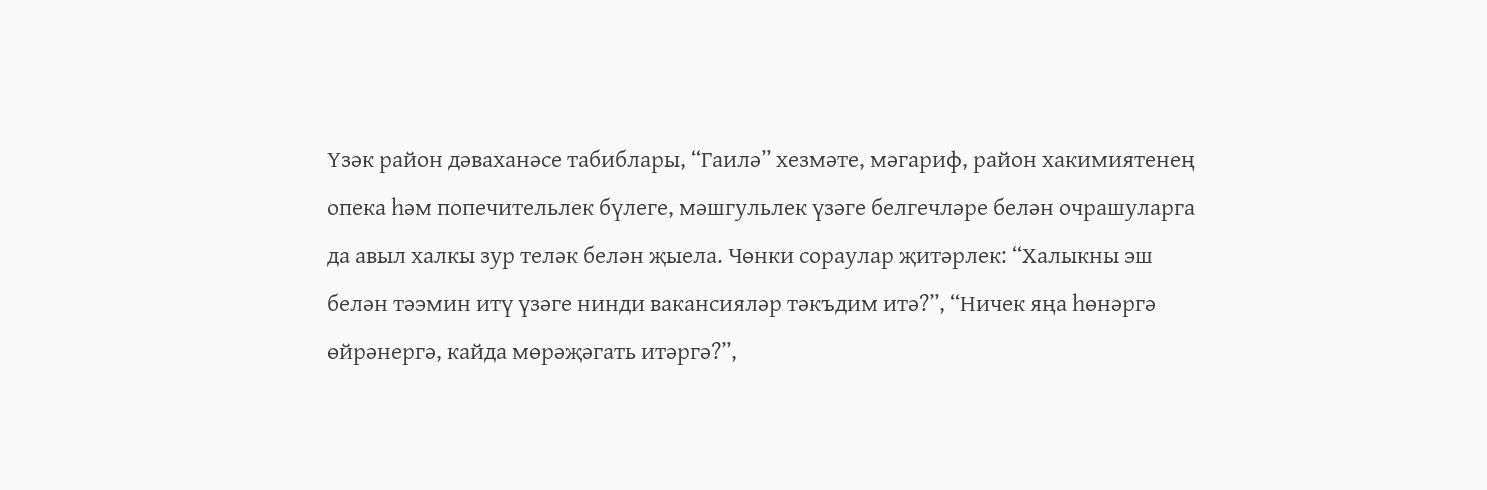Үзәк район дәваханәсе табиблары, “Гаилә” хезмәте, мәгариф, район хакимиятенең опека һәм попечительлек бүлеге, мәшгульлек үзәге белгечләре белән очрашуларга да авыл халкы зур теләк белән җыела. Чөнки сораулар җитәрлек: “Халыкны эш белән тәэмин итү үзәге нинди вакансияләр тәкъдим итә?”, “Ничек яңа һөнәргә өйрәнергә, кайда мөрәҗәгать итәргә?”,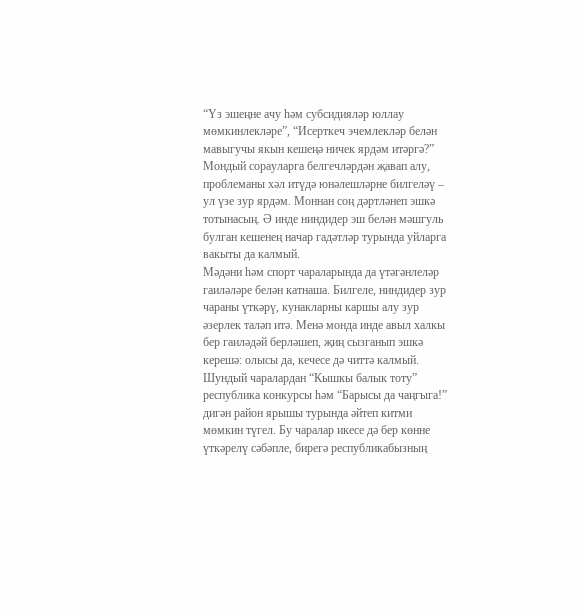“Үз эшеңне ачу һәм субсидияләр юллау мөмкинлекләре”, “Исерткеч эчемлекләр белән мавыгучы якын кешеңә ничек ярдәм итәргә?” Мондый сорауларга белгечләрдән җавап алу, проблеманы хәл итүдә юнәлешләрне билгеләү – ул үзе зур ярдәм. Моннан соң дәртләнеп эшкә тотынасың. Ә инде ниндидер эш белән мәшгуль булган кешенең начар гадәтләр турында уйларга вакыты да калмый.
Мәдәни һәм спорт чараларында да үтәгәнлеләр гаиләләре белән катнаша. Билгеле, ниндидер зур чараны үткәрү, кунакларны каршы алу зур әзерлек таләп итә. Менә монда инде авыл халкы бер гаиләдәй берләшеп, җиң сызганып эшкә керешә: олысы да, кечесе дә читтә калмый. Шундый чаралардан “Кышкы балык тоту” республика конкурсы һәм “Барысы да чаңгыга!” дигән район ярышы турында әйтеп китми мөмкин түгел. Бу чаралар икесе дә бер көнне үткәрелү сәбәпле, бирегә республикабызның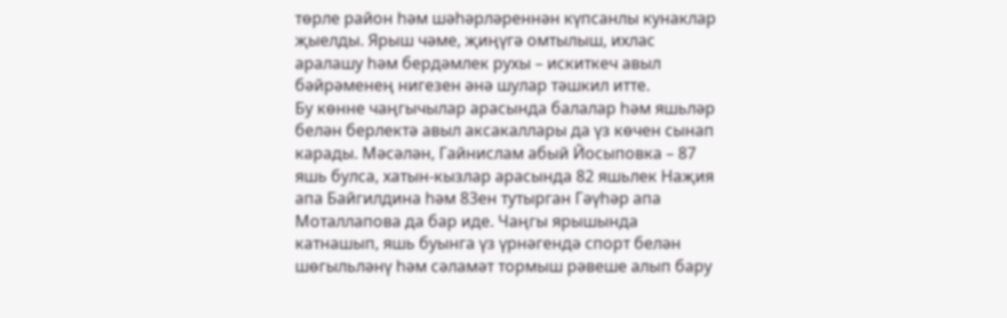төрле район һәм шәһәрләреннән күпсанлы кунаклар җыелды. Ярыш чәме, җиңүгә омтылыш, ихлас аралашу һәм бердәмлек рухы – искиткеч авыл бәйрәменең нигезен әнә шулар тәшкил итте.
Бу көнне чаңгычылар арасында балалар һәм яшьләр белән берлектә авыл аксакаллары да үз көчен сынап карады. Мәсәлән, Гайнислам абый Йосыповка – 87 яшь булса, хатын-кызлар арасында 82 яшьлек Наҗия апа Байгилдина һәм 83ен тутырган Гәүһәр апа Моталлапова да бар иде. Чаңгы ярышында катнашып, яшь буынга үз үрнәгендә спорт белән шөгыльләнү һәм сәламәт тормыш рәвеше алып бару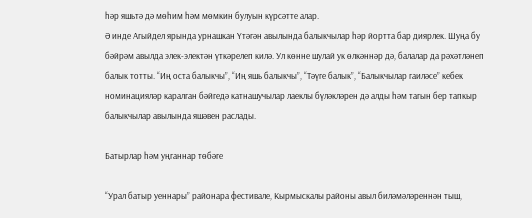һәр яшьтә дә мөһим һәм мөмкин булуын күрсәтте алар.
Ә инде Агыйдел ярында урнашкан Үтәгән авылында балыкчылар һәр йортта бар диярлек. Шуңа бу бәйрәм авылда элек-электән үткәрелеп килә. Ул көнне шулай ук өлкәннәр дә, балалар да рәхәтләнеп балык тотты. “Иң оста балыкчы”, “Иң яшь балыкчы”, “Тәүге балык”, “Балыкчылар гаиләсе” кебек номинацияләр каралган бәйгедә катнашучылар лаеклы бүләкләрен дә алды һәм тагын бер тапкыр балыкчылар авылында яшәвен раслады.

Батырлар һәм уңганнар төбәге

“Урал батыр уеннары” районара фестивале, Кырмыскалы районы авыл биләмәләреннән тыш,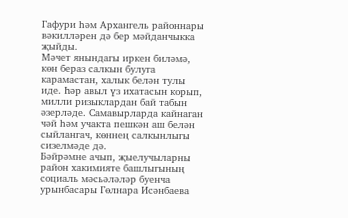Гафури һәм Архангель районнары вәкилләрен дә бер мәйданчыкка җыйды.
Мәчет янындагы иркен биләмә, көн бераз салкын булуга карамастан, халык белән тулы иде. Һәр авыл үз ихатасын корып, милли ризыклардан бай табын әзерләде. Самавырларда кайнаган чәй һәм учакта пешкән аш белән сыйлангач, көннең салкынлыгы сизелмәде дә.
Бәйрәмне ачып, җыелучыларны район хакимияте башлыгының социаль мәсьәләләр буенча урынбасары Гөлнара Исәнбаева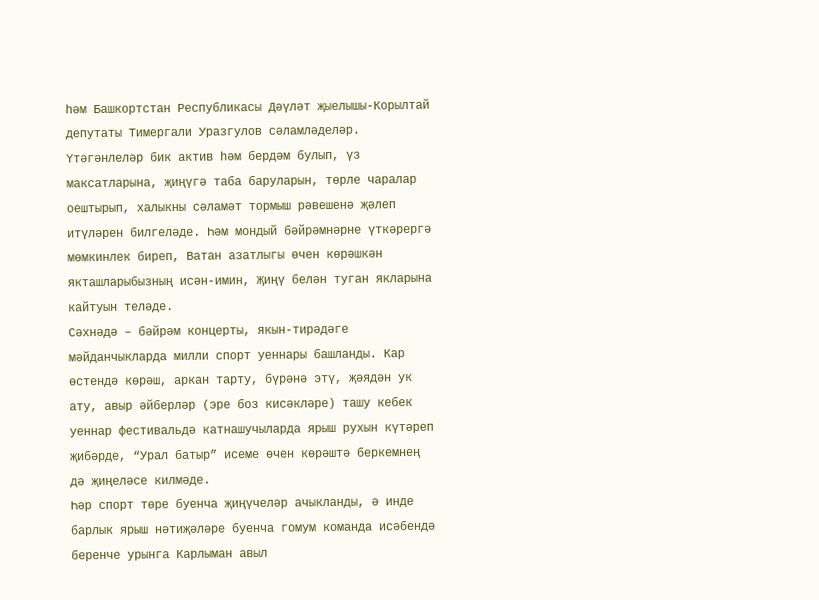һәм Башкортстан Республикасы Дәүләт җыелышы-Корылтай депутаты Тимергали Уразгулов сәламләделәр. Үтәгәнлеләр бик актив һәм бердәм булып, үз максатларына, җиңүгә таба баруларын, төрле чаралар оештырып, халыкны сәламәт тормыш рәвешенә җәлеп итүләрен билгеләде. Һәм мондый бәйрәмнәрне үткәрергә мөмкинлек биреп, Ватан азатлыгы өчен көрәшкән якташларыбызның исән-имин, Җиңү белән туган якларына кайтуын теләде.
Сәхнәдә – бәйрәм концерты, якын-тирәдәге мәйданчыкларда милли спорт уеннары башланды. Кар өстендә көрәш, аркан тарту, бүрәнә этү, җәядән ук ату, авыр әйберләр (эре боз кисәкләре) ташу кебек уеннар фестивальдә катнашучыларда ярыш рухын күтәреп җибәрде, “Урал батыр” исеме өчен көрәштә беркемнең дә җиңеләсе килмәде.
Һәр спорт төре буенча җиңүчеләр ачыкланды, ә инде барлык ярыш нәтиҗәләре буенча гомум команда исәбендә беренче урынга Карлыман авыл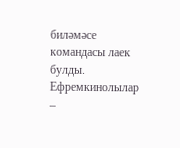биләмәсе командасы лаек булды. Ефремкинолылар –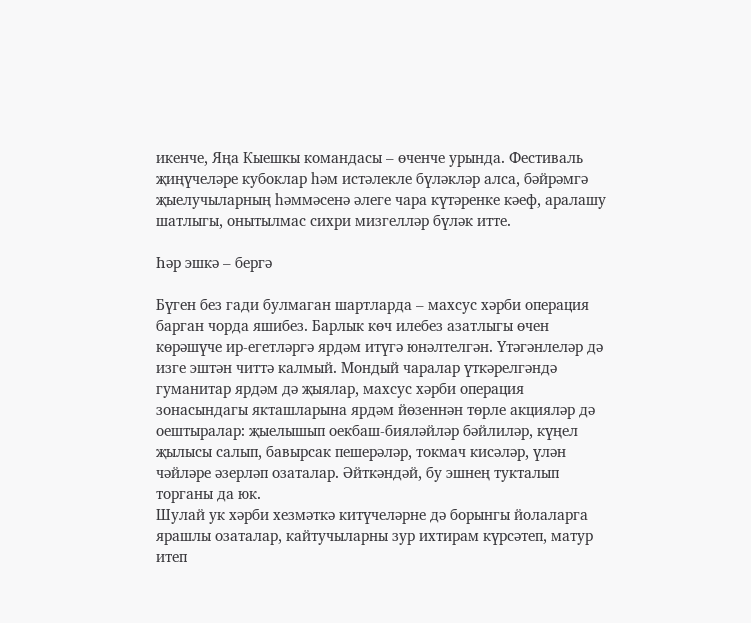икенче, Яңа Кыешкы командасы – өченче урында. Фестиваль җиңүчеләре кубоклар һәм истәлекле бүләкләр алса, бәйрәмгә җыелучыларның һәммәсенә әлеге чара күтәренке кәеф, аралашу шатлыгы, онытылмас сихри мизгелләр бүләк итте.

Һәр эшкә – бергә

Бүген без гади булмаган шартларда – махсус хәрби операция барган чорда яшибез. Барлык көч илебез азатлыгы өчен көрәшүче ир-егетләргә ярдәм итүгә юнәлтелгән. Үтәгәнлеләр дә изге эштән читтә калмый. Мондый чаралар үткәрелгәндә гуманитар ярдәм дә җыялар, махсус хәрби операция зонасындагы якташларына ярдәм йөзеннән төрле акцияләр дә оештыралар: җыелышып оекбаш-бияләйләр бәйлиләр, күңел җылысы салып, бавырсак пешерәләр, токмач кисәләр, үлән чәйләре әзерләп озаталар. Әйткәндәй, бу эшнең тукталып торганы да юк.
Шулай ук хәрби хезмәткә китүчеләрне дә борынгы йолаларга ярашлы озаталар, кайтучыларны зур ихтирам күрсәтеп, матур итеп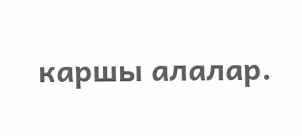каршы алалар.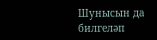Шунысын да билгеләп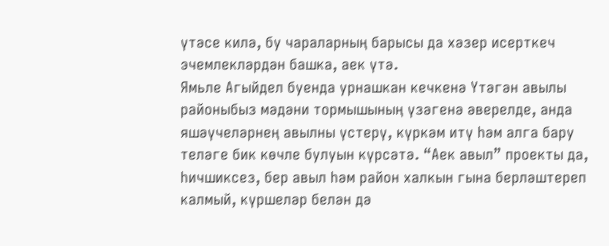үтәсе килә, бу чараларның барысы да хәзер исерткеч эчемлекләрдән башка, аек үтә.
Ямьле Агыйдел буенда урнашкан кечкенә Үтәгән авылы районыбыз мәдәни тормышының үзәгенә әверелде, анда яшәүчеләрнең авылны үстерү, күркәм итү һәм алга бару теләге бик көчле булуын күрсәтә. “Аек авыл” проекты да, һичшиксез, бер авыл һәм район халкын гына берләштереп калмый, күршеләр белән дә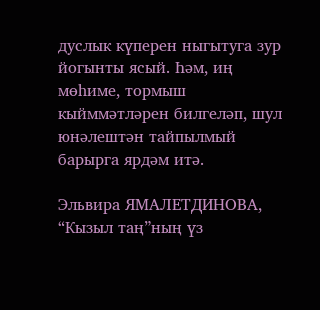дуслык күперен ныгытуга зур йогынты ясый. Һәм, иң мөһиме, тормыш кыйммәтләрен билгеләп, шул юнәлештән тайпылмый барырга ярдәм итә.

Эльвира ЯМАЛЕТДИНОВА,
“Кызыл таң”ның үз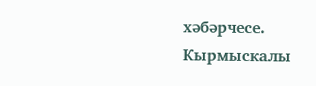хәбәрчесе.
Кырмыскалы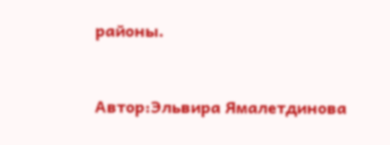районы.



Автор:Эльвира Ямалетдинова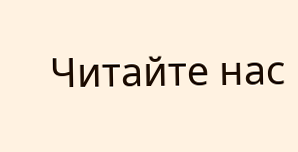Читайте нас